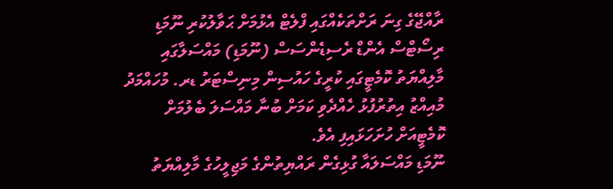ރާއްޖޭގެ ގިނަ ރަށްތަކެއްގައި ފްލެޓް އެޅުމަށް ޙަވާލުކުރި ނޫމަޑި ރިސޯޓްސް އެންޑް ރެސިޑެންސަސް (ނޫމަޑި) މައްސަލާގައި މާލިއްޔަތު ކޮމެޓީގައި ކުރީގެ ހައުސިން މިނިސްޓަރު ޑރ. މުހައްމަދު މުއިއްޒު އިތުރުފުޅު ހެއްދެވި ކަމަށް ބުނާ މައްސަލަ ބެލުމަށް ކޮމެޓީއަށް ހުށަހަޅައިފި އެވެ.
ނޫމަޑި މައްސަލައާ ގުޅިގެން ރައްޔިތުންގެ މަޖިލީހުގެ މާލިއްޔަތު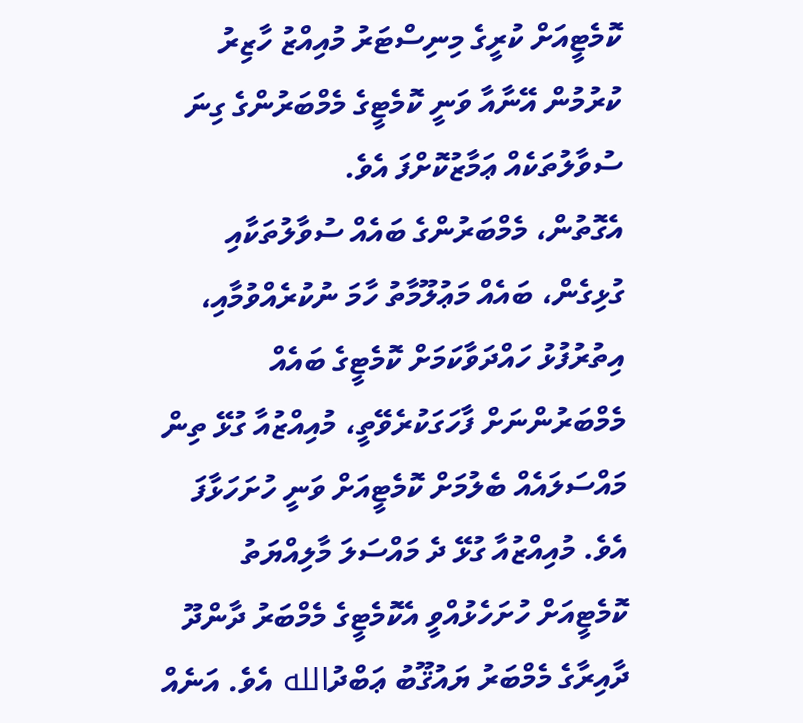ކޮމެޓީއަށް ކުރީގެ މިނިސްޓަރު މުއިއްޒު ހާޒިރު ކުރުމުން އޭނާއާ ވަނީ ކޮމެޓީގެ މެމްބަރުންގެ ގިނަ ސުވާލުތަކެއް ޢަމާޒުކޮށްފަ އެވެ.
އެގޮތުން، މެމްބަރުންގެ ބައެއް ސުވާލުތަކާއި ގުޅިގެން، ބައެއް މަޢުލޫމާތު ހާމަ ނުކުރެއްވުމާއި، އިތުރުފުޅު ހައްދަވާކަމަށް ކޮމެޓީގެ ބައެއް މެމްބަރުންނަށް ފާހަގަކުރެވޭތީ، މުއިއްޒުއާ ގުޅޭ ތިން މައްސަލައެއް ބެލުމަށް ކޮމެޓީއަށް ވަނީ ހުށަހަޅާފަ އެވެ. މުއިއްޒުއާ ގުޅޭ ދެ މައްސަލަ މާލިއްޔަތު ކޮމެޓީއަށް ހުށަހެޅުއްވީ އެކޮމެޓީގެ މެމްބަރު ދާންދޫ ދާއިރާގެ މެމްބަރު ޔައުޤޫބު ޢަބްދުالله އެވެ. އަނެއް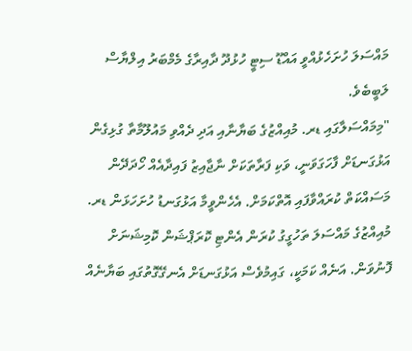މައްސަލަ ހުށަހެޅުއްވީ އައްޑޫ ސިޓީ ހުޅުދޫ ދާއިރާގެ މެމްބަރު އިލްޔާސް ލަބީބެވެ.
"މިމައްސަލާގައި ޑރ. މުއިއްޒުގެ ބަޔާނާއި އަދި ދެއްވި މައުލޫމާތާ ގުޅިގެން އަޅުގަނޑަށް ފާހަގަވަނީ، ވަކި ފަރާތަކަށް ނާޖާއިޒު ފައިދާއެއް ހޯދަދޭން މަސައްކަތް ކުރައްވާފައި އޮތްކަމަށް. އެހެންވީމާ އަޅުގަނޑު ހުށަހަޅަން ޑރ. މުއިއްޒުގެ މައްސަލަ ތަހުގީގު ކުރަން އެންޓި ކޮރަޕްޝަން ކޮމިޝަނަށް ފޮނުވަން. އަނެއް ކަމަކީ، ގައިމުވެސް އަޅުގަނޑަށް އެނގޭގޮތުގައި ބަޔާނެއް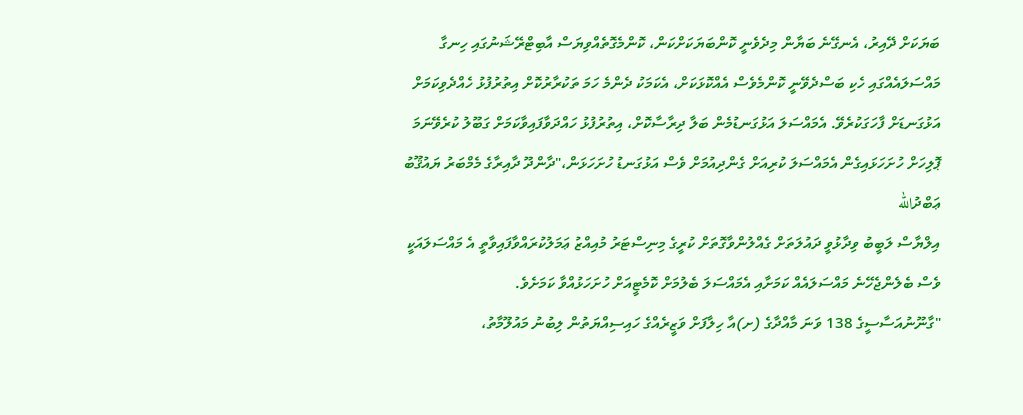ބަޔަކަށް ދޭއިރު، އެނގޭނެ ބަޔާން މިދެވެނީ ކޮންބަޔަކަށްކަން، ކޮންމެގޮތެއްވިޔަސް އާބިޓްރޭޝަނުގައި ހިނގާ މައްސަލައެއްގައި ހެކި ބަސްދެވޭނީ ކޮންމެވެސް އެއްކޮޅަކަށް، އެކަމަކު ދެންމެ ހަމަ ތަކުރާރުކޮށް އިތުރުފުޅު ހެއްދެވިކަމަށް އަޅުގަނޑަށް ފާހަގަކުރެވޭ. އެމައްސަލަ އަޅުގަނޑުމެން ބަލާ ދިރާސާކޮށް، އިތުރުފުޅު ހައްދަވާފައިވާކަމަށް ގަބޫލު ކުރެވޭނަމަ ޕޮލިހަށް ހުށަހަޅައިގެން އެމައްސަލަ ކުރިއަށް ގެންދިއުމަށް ވެސް އަޅުގަނޑު ހުށަހަޅަން،"ދާންދޫ ދާއިރާގެ މެމްބަރު ޔައުޤޫބު ޢަބްދުالله
އިލްޔާސް ލަބީބު ވިދާޅުވީ ދައުލަތަށް ގެއްލުންވާގޮތަށް ކުރީގެ މިނިސްޓަރު މުއިއްޒު ޢަމަލުކުރައްވާފައިވާތީ އެ މައްސަލައަކީ ވެސް ބެލެންޖެހޭނެ މައްސަލައެއް ކަމަށާއި އެމައްސަލަ ބެލުމަށް ކޮމެޓީއަށް ހުށަހަޅުއްވާ ކަމަށެވެ.
"ގާނޫނުއަސާސީގެ 138 ވަނަ މާއްދާގެ (ށ)އާ ހިލާފަށް ވަޒީރެއްގެ ހައިސިއްޔަތުން ލިބުނު މައުލޫމާތު،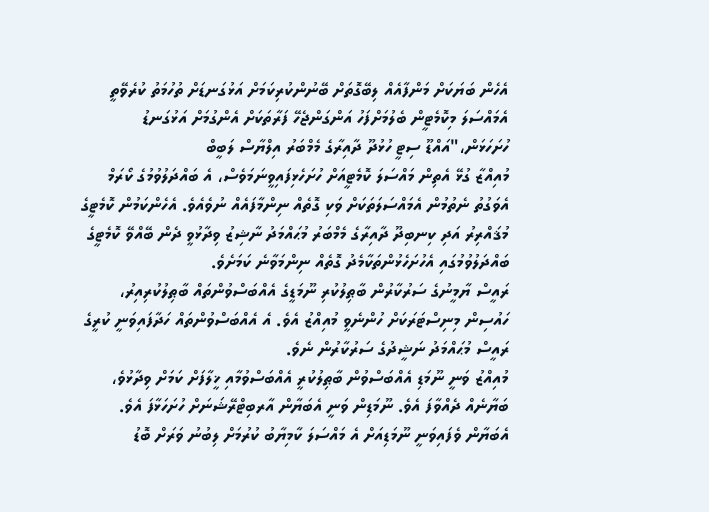އެހެން ބަޔަކަށް މަންފާއެއް ލިބޭގޮތަށް ބޭނުންކުރިކަމަށް އަޅުގަނޑަށް ތުހުމަތު ކުރެވޭތީ އެމައްސަލަ މިކޮމެޓީން ބެލުމަށްފަހު އަންގަންޖެހޭ ފަރާތަކަށް އެންގުމަށް އަޅުގަނޑު ހުށަހަޅަން،"އައްޑޫ ސިޓީ ހުޅުދޫ ދާއިރާގެ މެމްބަރު އިލްޔާސް ލަބީބް
މުއިއްޒާ ގުޅޭ އެތިން މައްސަލަ ކޮމެޓީއަށް ހުށަހެޅިފައިވީނަމަވެސް، އެ ބައްދަލުވުމުގެ ކޯރަމް އެވަގުތު ނެތުމުން އެމައްސަލަތަކަށް ވަކި ގޮތެއް ނިންމާފައެއް ނުވެއެވެ. އެހެންކަމުން ކޮމެޓީގެ މުޤައްރިރު އަދި ކިނބިދޫ ދާއިރާގެ މެމްބަރު މުޙައްމަދު ނާޝިޒު ވިދާޅުވީ ދެން ބޭއްވޭ ކޮމެޓީގެ ބައްދަލުވުމުގައި އެހުށަހެޅުންތަކާމެދު ގޮތެއް ނިންމަވާނެ ކަމަށެވެ.
ރައީސް ޔާމީނުގެ ސަރުކާރުން ބާޠިލުކުރި ނޫމަޑީގެ އެއްބަސްވުންތައް ބާޠިލުކުރިއިރު، ހައުސިން މިނިސްޓަރަކަށް ހުންނެވީ މުއިއްޒު އެވެ. އެ އެއްބަސްވުންތައް ހަދާފައިވަނީ ކުރީގެ ރައީސް މުޙައްމަދު ނަޝީދުގެ ސަރުކާރުން ނެވެ.
މުއިއްޒު ވަނީ ނޫމަޑި އެއްބަސްވުން ބާޠިލުކުރީ އެއްބަސްވުމާއި ޚީލާފަށް ކަމަށް ވިދާޅުވެ، ބަޔާނެއް ދެއްވާފަ އެވެ. ނޫމަޑިން ވަނީ އެބަޔާން އާރބިޓްރޭޝަނަށް ހުށަހަޅާފަ އެވެ. އެބަޔާން ވެފައިވަނީ ނޫމަޑިއަށް އެ މައްސަލަ ކާމިޔާބު ކުރުމަށް ލިބުނު ވަރަށް ބޮޑު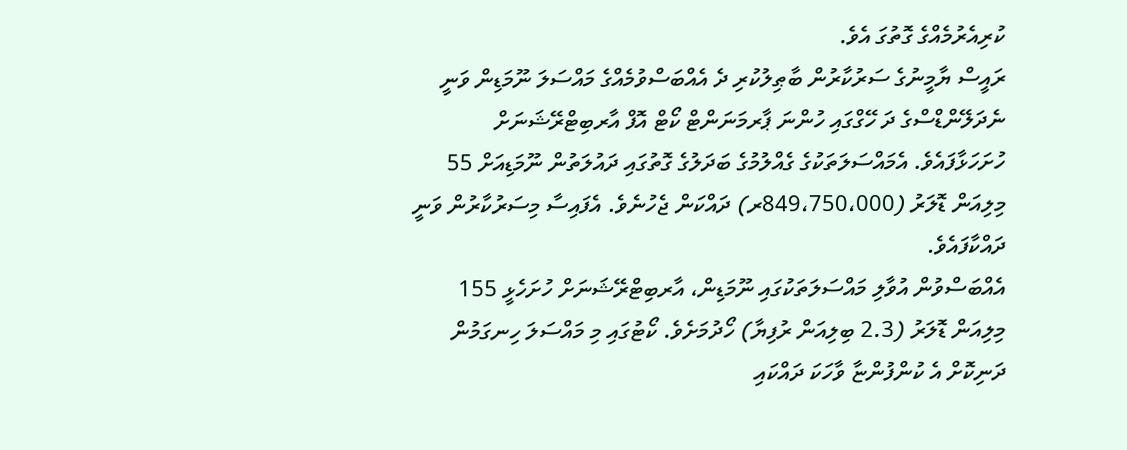ކުރިއެރުމެއްގެ ގޮތުގަ އެވެ.
ރައީސް ޔާމީނުގެ ސަރުކާރުން ބާޠިލުކުރި ދެ އެއްބަސްވުމެއްގެ މައްސަލަ ނޫމަޑިން ވަނީ ނެދަލޭންޑްސްގެ ދަ ހޭގްގައި ހުންނަ ޕާރމަނަންޓް ކޯޓް އޮފް އާރބިޓްރޭޝަނަށް ހުށަހަޅާފައެވެ. އެމައްސަލަތަކުގެ ގެއްލުމުގެ ބަދަލުގެ ގޮތުގައި ދައުލަތުން ނޫމަޑިއަށް 55 މިލިއަން ޑޮލަރު (849،750،000ރ) ދައްކަން ޖެހުނެވެ. އެފައިސާ މިސަރުކާރުން ވަނީ ދައްކާފައެވެ.
އެއްބަސްވުން އުވާލި މައްސަލަތަކުގައި ނޫމަޑިން، އާރބިޓްރޭޝަނަށް ހުށަހެޅީ 155 މިލިއަން ޑޮލަރު (2.3 ބިލިއަން ރުފިޔާ) ހޯދުމަށެވެ. ކޯޓުގައި މި މައްސަލަ ހިނގަމުން ދަނިކޮށް އެ ކުންފުންޏާ ވާހަކަ ދައްކައި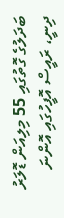ބަދަލުގެ ގޮތުގައި 55 މިލިއަން ޑޮލަރު ދިނީ، ރައީސް އޮފީހުގައި އޮންނަ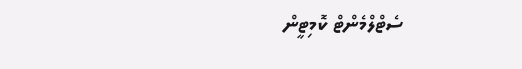ސެޓްލްމެންޓް ކޮމިޓީން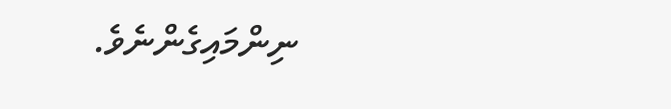ނިންމައިގެންނެވެ.